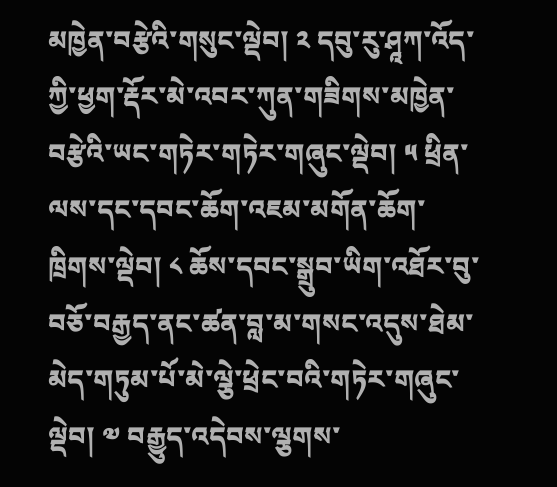མཁྱེན་བརྩེའི་གསུང་ལྡེབ། ༢ དབུ་རུ་ཤཱཀ་འོད་ཀྱི་ཕྱག་རྡོར་མེ་འབར་ཀུན་གཟིགས་མཁྱེན་བརྩེའི་ཡང་གཏེར་གཏེར་གཞུང་ལྡེབ། ༥ ཕྲིན་ལས་དང་དབང་ཆོག་འཇམ་མགོན་ཆོག་ཁྲིགས་ལྡེབ། ༨ ཆོས་དབང་སྒྲུབ་ཡིག་འཐོར་བུ་བཅོ་བརྒྱད་ནང་ཚན་བླ་མ་གསང་འདུས་ཐེམ་མེད་གཏུམ་པོ་མེ་ལྕེ་ཕྲེང་བའི་གཏེར་གཞུང་ལྡེབ། ༧ བརྒྱུད་འདེབས་ལྕགས་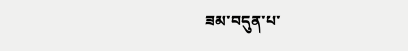ཟམ་བདུན་པ་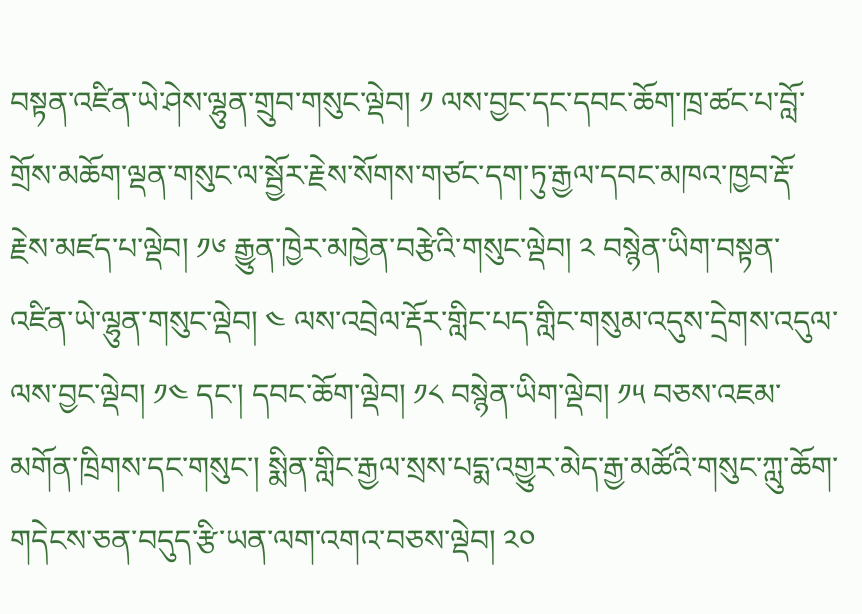བསྟན་འཛིན་ཡེ་ཤེས་ལྷུན་གྲུབ་གསུང་ལྡེབ། ༡ ལས་བྱང་དང་དབང་ཆོག་ཁྲ་ཚང་པ་བློ་གྲོས་མཆོག་ལྡན་གསུང་ལ་སྦྱོར་རྗེས་སོགས་གཙང་དག་ཏུ་རྒྱལ་དབང་མཁའ་ཁྱབ་རྡོ་རྗེས་མཛད་པ་ལྡེབ། ༡༦ རྒྱུན་ཁྱེར་མཁྱེན་བརྩེའི་གསུང་ལྡེབ། ༢ བསྙེན་ཡིག་བསྟན་འཛིན་ཡེ་ལྷུན་གསུང་ལྡེབ། ༤ ལས་འབྲེལ་རྡོར་གླིང་པད་གླིང་གསུམ་འདུས་དྲེགས་འདུལ་ལས་བྱང་ལྡེབ། ༡༤ དང་། དབང་ཆོག་ལྡེབ། ༡༨ བསྙེན་ཡིག་ལྡེབ། ༡༥ བཅས་འཇམ་མགོན་ཁྲིགས་དང་གསུང་། སྨིན་གླིང་རྒྱལ་སྲས་པདྨ་འགྱུར་མེད་རྒྱ་མཚོའི་གསུང་ཀླུ་ཆོག་གདེངས་ཅན་བདུད་རྩི་ཡན་ལག་འགའ་བཅས་ལྡེབ། ༢༠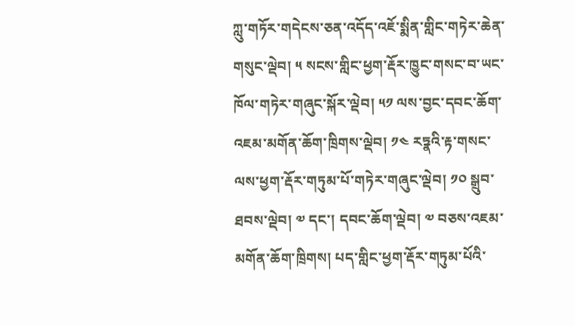ཀླུ་གཏོར་གདེངས་ཅན་འདོད་འཇོ་སྨིན་གླིང་གཏེར་ཆེན་གསུང་ལྡེབ། ༥ སངས་གླིང་ཕྱག་རྡོར་ཁྱུང་གསང་བ་ཡང་ཁོལ་གཏེར་གཞུང་སྐོར་ལྡེབ། ༥༡ ལས་བྱང་དབང་ཆོག་འཇམ་མགོན་ཆོག་ཁྲིགས་ལྡེབ། ༡༤ རཏྣའི་རྟ་གསང་ལས་ཕྱག་རྡོར་གཏུམ་པོ་གཏེར་གཞུང་ལྡེབ། ༡༠ སྒྲུབ་ཐབས་ལྡེབ། ༧ དང་། དབང་ཆོག་ལྡེབ། ༧ བཅས་འཇམ་མགོན་ཆོག་ཁྲིགས། པད་གླིང་ཕྱག་རྡོར་གཏུམ་པོའི་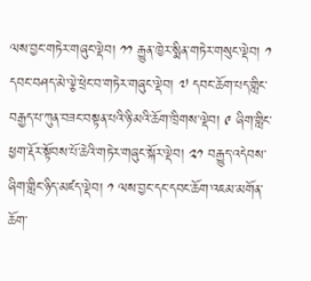ལས་བྱང་གཏེར་གཞུང་ལྡེབ། ༡༡ རྒྱུན་ཁྱེར་སྨིན་གཏེར་གསུང་ལྡེབ། ༡ དབང་བཤད་མེ་ལྕེ་ཕྲེང་བ་གཏེར་གཞུང་ལྡེབ། ༧ དབང་ཆོག་པད་གླིང་བརྒྱད་པ་ཀུན་བཟང་བསྟན་པའི་ཉི་མའི་ཆོག་ཁྲིགས་ལྡེབ། ༩ ཞིག་གླིང་ཕྱག་རྡོར་སྟོབས་པོ་ཆེའི་གཏེར་གཞུང་སྐོར་ལྡེབ། ༢༡ བརྒྱུད་འདེབས་ཞིག་གླིང་ཉིད་མཛད་ལྡེབ། ༡ ལས་བྱང་དང་དབང་ཆོག་འཇམ་མགོན་ཆོག་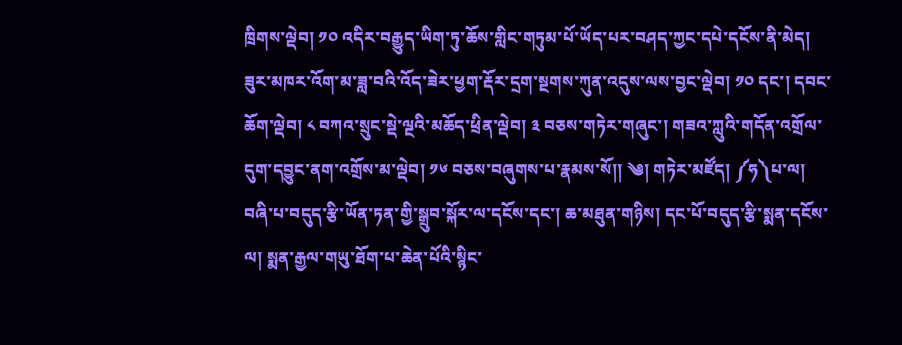ཁྲིགས་ལྡེབ། ༡༠ འདིར་བརྒྱུད་ཡིག་ཏུ་ཆོས་གླིང་གཏུམ་པོ་ཡོད་པར་བཤད་ཀྱང་དཔེ་དངོས་ནི་མེད། ཟུར་མཁར་འོག་མ་ཟླ་བའི་འོད་ཟེར་ཕྱག་རྡོར་དྲག་སྔགས་ཀུན་འདུས་ལས་བྱང་ལྡེབ། ༡༠ དང་། དབང་ཆོག་ལྡེབ། ༨ བཀའ་སྲུང་སྡེ་ལྔའི་མཆོད་ཕྲིན་ལྡེབ། ༣ བཅས་གཏེར་གཞུང་། གཟའ་ཀླུའི་གདོན་འགྲོལ་དུག་དབྱུང་ནག་འགྲོས་མ་ལྡེབ། ༡༦ བཅས་བཞུགས་པ་རྣམས་སོ།། ༄། གཏེར་མཛོད། ༼ཧ༽པ་ལ། བཞི་པ་བདུད་རྩི་ཡོན་ཏན་གྱི་སྒྲུབ་སྐོར་ལ་དངོས་དང་། ཆ་མཐུན་གཉིས། དང་པོ་བདུད་རྩི་སྨན་དངོས་ལ། སྨན་རྒྱལ་གཡུ་ཐོག་པ་ཆེན་པོའི་སྙིང་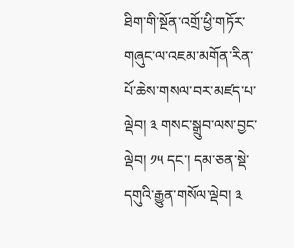ཐིག་གི་སྔོན་འགྲོ་ཕྱི་གཏོར་གཞུང་ལ་འཇམ་མགོན་རིན་པོ་ཆེས་གསལ་བར་མཛད་པ་ལྡེབ། ༣ གསང་སྒྲུབ་ལས་བྱང་ལྡེབ། ༡༥ དང་། དམ་ཅན་སྡེ་དགུའི་རྒྱུན་གསོལ་ལྡེབ། ༣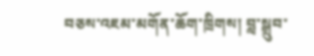བཅས་འཇམ་མགོན་ཆོག་ཁྲིགས། བླ་སྒྲུབ་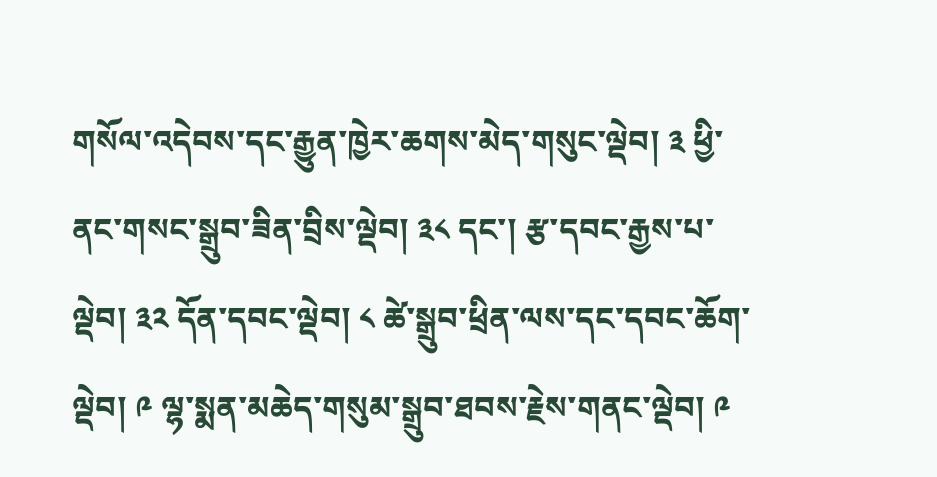གསོལ་འདེབས་དང་རྒྱུན་ཁྱེར་ཆགས་མེད་གསུང་ལྡེབ། ༣ ཕྱི་ནང་གསང་སྒྲུབ་ཟིན་བྲིས་ལྡེབ། ༣༨ དང་། རྩ་དབང་རྒྱས་པ་ལྡེབ། ༣༢ དོན་དབང་ལྡེབ། ༨ ཚེ་སྒྲུབ་ཕྲིན་ལས་དང་དབང་ཆོག་ལྡེབ། ༩ ལྷ་སྨན་མཆེད་གསུམ་སྒྲུབ་ཐབས་རྗེས་གནང་ལྡེབ། ༩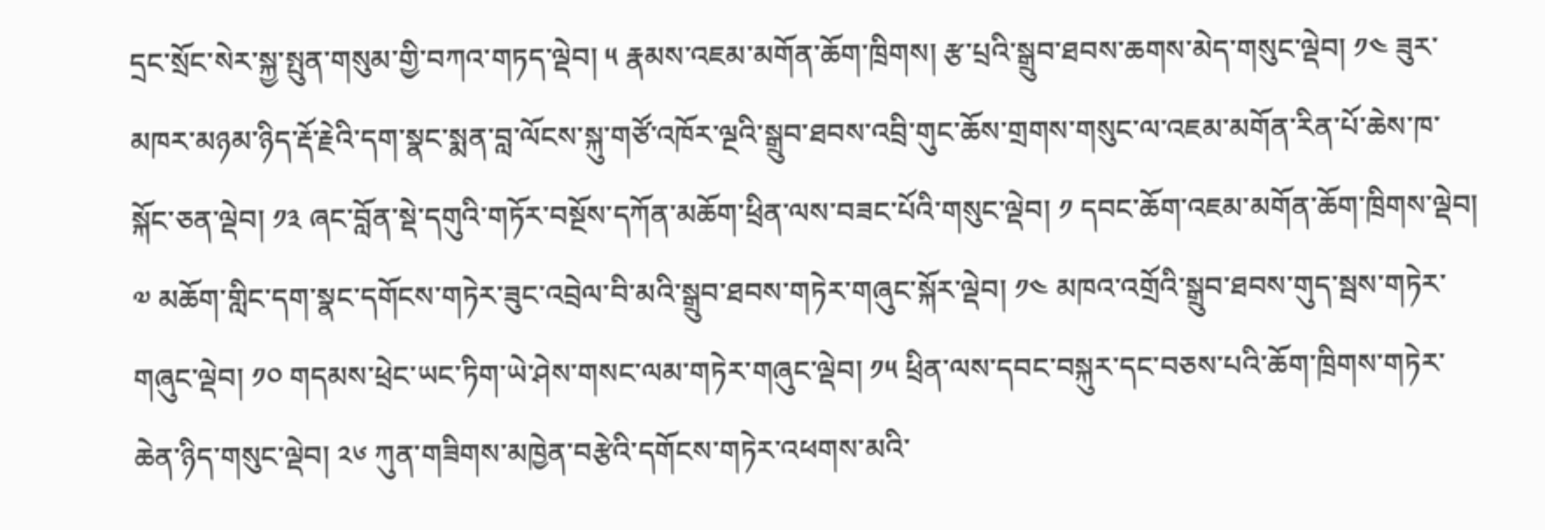དྲང་སྲོང་སེར་སྐྱ་སྤུན་གསུམ་གྱི་བཀའ་གཏད་ལྡེབ། ༥ རྣམས་འཇམ་མགོན་ཆོག་ཁྲིགས། རྩ་པྲའི་སྒྲུབ་ཐབས་ཆགས་མེད་གསུང་ལྡེབ། ༡༤ ཟུར་མཁར་མཉམ་ཉིད་རྡོ་རྗེའི་དག་སྣང་སྨན་བླ་ལོངས་སྐུ་གཙོ་འཁོར་ལྔའི་སྒྲུབ་ཐབས་འབྲི་གུང་ཆོས་གྲགས་གསུང་ལ་འཇམ་མགོན་རིན་པོ་ཆེས་ཁ་སྐོང་ཅན་ལྡེབ། ༡༣ ཞང་བློན་སྡེ་དགུའི་གཏོར་བསྔོས་དཀོན་མཆོག་ཕྲིན་ལས་བཟང་པོའི་གསུང་ལྡེབ། ༡ དབང་ཆོག་འཇམ་མགོན་ཆོག་ཁྲིགས་ལྡེབ། ༧ མཆོག་གླིང་དག་སྣང་དགོངས་གཏེར་ཟུང་འབྲེལ་བི་མའི་སྒྲུབ་ཐབས་གཏེར་གཞུང་སྐོར་ལྡེབ། ༡༤ མཁའ་འགྲོའི་སྒྲུབ་ཐབས་གུད་སྦས་གཏེར་གཞུང་ལྡེབ། ༡༠ གདམས་ཕྲེང་ཡང་ཏིག་ཡེ་ཤེས་གསང་ལམ་གཏེར་གཞུང་ལྡེབ། ༡༥ ཕྲིན་ལས་དབང་བསྐུར་དང་བཅས་པའི་ཆོག་ཁྲིགས་གཏེར་ཆེན་ཉིད་གསུང་ལྡེབ། ༢༦ ཀུན་གཟིགས་མཁྱེན་བརྩེའི་དགོངས་གཏེར་འཕགས་མའི་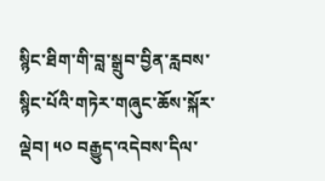སྙིང་ཐིག་གི་བླ་སྒྲུབ་བྱིན་རླབས་སྙིང་པོའི་གཏེར་གཞུང་ཆོས་སྐོར་ལྡེབ། ༥༠ བརྒྱུད་འདེབས་དིལ་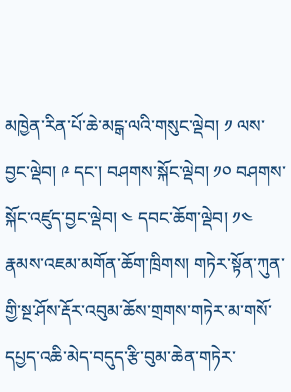མཁྱེན་རིན་པོ་ཆེ་མངྒ་ལའི་གསུང་ལྡེབ། ༡ ལས་བྱང་ལྡེབ། ༩ དང་། བཤགས་སྐོང་ལྡེབ། ༡༠ བཤགས་སྐོང་འཛུད་བྱང་ལྡེབ། ༤ དབང་ཆོག་ལྡེབ། ༡༤ རྣམས་འཇམ་མགོན་ཆོག་ཁྲིགས། གཏེར་སྟོན་ཀུན་གྱི་སྔ་ཤོས་རྡོར་འབུམ་ཆོས་གྲགས་གཏེར་མ་གསོ་དཔྱད་འཆི་མེད་བདུད་རྩི་བུམ་ཆེན་གཏེར་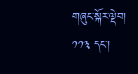གཞུང་སྐོར་ལྡེབ། ༡༡༣ དང་།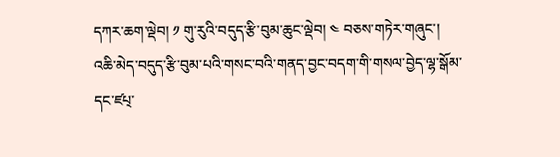དཀར་ཆག་ལྡེབ། ༡ གུ་རུའི་བདུད་རྩི་བུམ་ཆུང་ལྡེབ། ༤ བཅས་གཏེར་གཞུང་། འཆི་མེད་བདུད་རྩི་བུམ་པའི་གསང་བའི་གནད་བྱང་བདག་གི་གསལ་བྱེད་ལྷ་སྒོམ་དང་ཛཔ྄་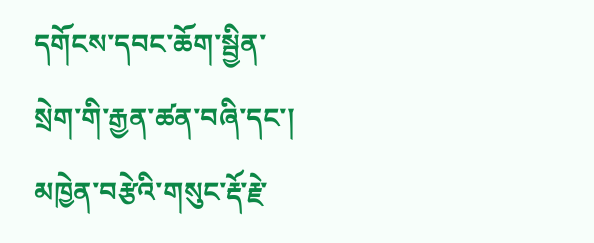དགོངས་དབང་ཆོག་སྦྱིན་སྲེག་གི་རྒྱན་ཚན་བཞི་དང་། མཁྱེན་བརྩེའི་གསུང་རྡོ་རྗེ་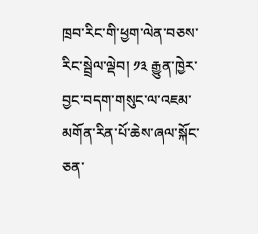ཁྲབ་རིང་གི་ཕྱག་ལེན་བཅས་རིང་སྦྲེལ་ལྡེབ། ༡༣ རྒྱུན་ཁྱེར་བྱང་བདག་གསུང་ལ་འཇམ་མགོན་རིན་པོ་ཆེས་ཞལ་སྐོང་ཅན་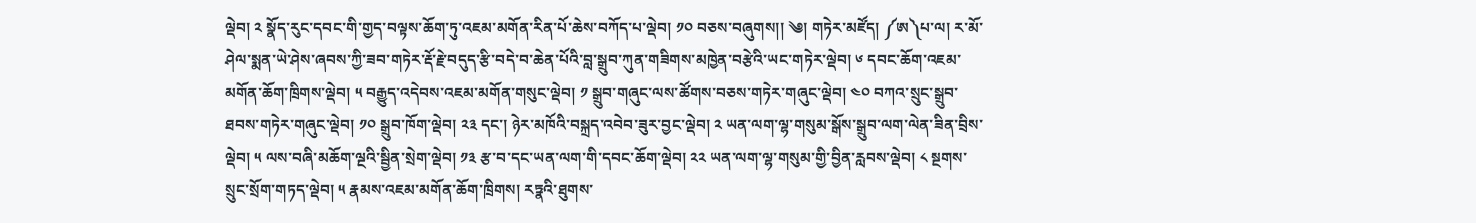ལྡེབ། ༢ སྣོད་རུང་དབང་གི་གྱད་བལྟས་ཆོག་ཏུ་འཇམ་མགོན་རིན་པོ་ཆེས་བཀོད་པ་ལྡེབ། ༡༠ བཅས་བཞུགས།། ༄། གཏེར་མཛོད། ༼ཨ༽པ་ལ། ར་མོ་ཤེལ་སྨན་ཡེ་ཤེས་ཞབས་ཀྱི་ཟབ་གཏེར་རྡོ་རྗེ་བདུད་རྩི་བདེ་བ་ཆེན་པོའི་བླ་སྒྲུབ་ཀུན་གཟིགས་མཁྱེན་བརྩེའི་ཡང་གཏེར་ལྡེབ། ༦ དབང་ཆོག་འཇམ་མགོན་ཆོག་ཁྲིགས་ལྡེབ། ༥ བརྒྱུད་འདེབས་འཇམ་མགོན་གསུང་ལྡེབ། ༡ སྒྲུབ་གཞུང་ལས་ཚོགས་བཅས་གཏེར་གཞུང་ལྡེབ། ༤༠ བཀའ་སྲུང་སྒྲུབ་ཐབས་གཏེར་གཞུང་ལྡེབ། ༡༠ སྒྲུབ་ཁོག་ལྡེབ། ༢༣ དང་། ཉེར་མཁོའི་བསྐྲད་འབེབ་ཟུར་བྱང་ལྡེབ། ༢ ཡན་ལག་ལྷ་གསུམ་སྒོས་སྒྲུབ་ལག་ལེན་ཟིན་བྲིས་ལྡེབ། ༥ ལས་བཞི་མཆོག་ལྔའི་སྦྱིན་སྲེག་ལྡེབ། ༡༣ རྩ་བ་དང་ཡན་ལག་གི་དབང་ཆོག་ལྡེབ། ༢༢ ཡན་ལག་ལྷ་གསུམ་གྱི་བྱིན་རླབས་ལྡེབ། ༨ སྔགས་སྲུང་སྲོག་གཏད་ལྡེབ། ༥ རྣམས་འཇམ་མགོན་ཆོག་ཁྲིགས། རཏྣའི་ཐུགས་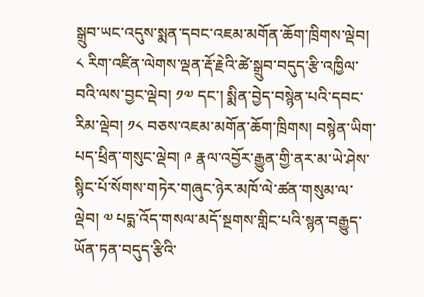སྒྲུབ་ཡང་འདུས་སྨན་དབང་འཇམ་མགོན་ཆོག་ཁྲིགས་ལྡེབ། ༨ རིག་འཛིན་ལེགས་ལྡན་རྡོ་རྗེའི་ཚེ་སྒྲུབ་བདུད་རྩི་འཁྱིལ་བའི་ལས་བྱང་ལྡེབ། ༡༧ དང་། སྨིན་བྱེད་བསྙེན་པའི་དབང་རིམ་ལྡེབ། ༡༨ བཅས་འཇམ་མགོན་ཆོག་ཁྲིགས། བསྙེན་ཡིག་པད་ཕྲིན་གསུང་ལྡེབ། ༩ རྣལ་འབྱོར་རྒྱུན་གྱི་ནར་མ་ཡེ་ཤེས་སྙིང་པོ་སོགས་གཏེར་གཞུང་ཉེར་མཁོ་ལེ་ཚན་གསུམ་ལ་ལྡེབ། ༧ པདྨ་འོད་གསལ་མདོ་སྔགས་གླིང་པའི་སྙན་བརྒྱུད་ཡོན་ཏན་བདུད་རྩིའི་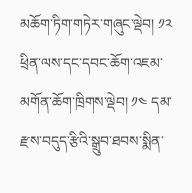མཆོག་ཏིག་གཏེར་གཞུང་ལྡེབ། ༡༢ ཕྲིན་ལས་དང་དབང་ཆོག་འཇམ་མགོན་ཆོག་ཁྲིགས་ལྡེབ། ༡༤ དམ་རྫས་བདུད་རྩིའི་སྒྲུབ་ཐབས་སྨིན་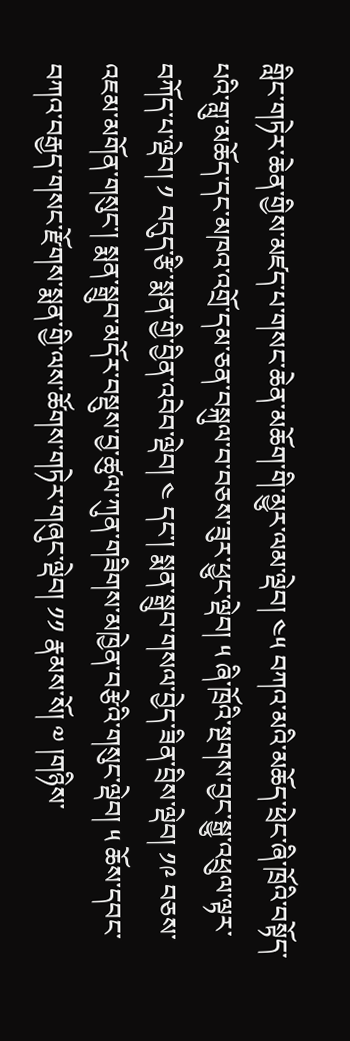གླིང་གཏེར་ཆེན་གྱིས་མཛད་པ་གསང་ཆེན་མཆོག་གི་མྱུར་ལམ་ལྡེབ། ༤༥ བཀའ་མའི་མཆོད་ཕྲེང་ཞི་ཁྲོའི་བསྟོད་པའི་གླུ་མཆོད་དང་མཁའ་འགྲོ་དམ་ཅན་བསྐུལ་བ་བཅས་ཟུར་ཕྱུང་ལྡེབ། ༥ ཞི་ཁྲོའི་སྔགས་བྱང་སྒྱུ་འཕྲུལ་ལྟར་བཀོད་པ་ལྡེབ། ༡ བདུད་རྩི་སྨན་གྱི་བྱིན་འབེབ་ལྡེབ། ༤ དང་། སྨན་སྒྲུབ་གསལ་བྱེད་ཟིན་བྲིས་ལྡེབ། ༡༩ བཅས་འཇམ་མགོན་གསུང་། སྨན་སྒྲུབ་མདོར་བསྡུས་བྱ་ཚུལ་ཀུན་གཟིགས་མཁྱེན་བརྩེའི་གསུང་ལྡེབ། ༥ ཆོས་དབང་བཀའ་བརྒྱད་གསང་རྫོགས་སྨན་གྱི་ལས་ཚོགས་གཏེར་གཞུང་ལྡེབ། ༡༡ རྣམས་སོ། ༧ །གཉིས་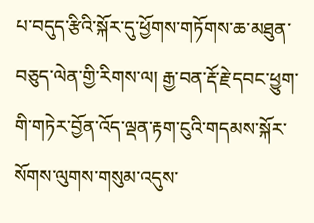པ་བདུད་རྩིའི་སྐོར་དུ་ཕྱོགས་གཏོགས་ཆ་མཐུན་བཅུད་ལེན་གྱི་རིགས་ལ། རྒྱ་བན་རྡོ་རྗེ་དབང་ཕྱུག་གི་གཏེར་བྱོན་འོད་ལྡན་རྟག་ངུའི་གདམས་སྐོར་སོགས་ལུགས་གསུམ་འདུས་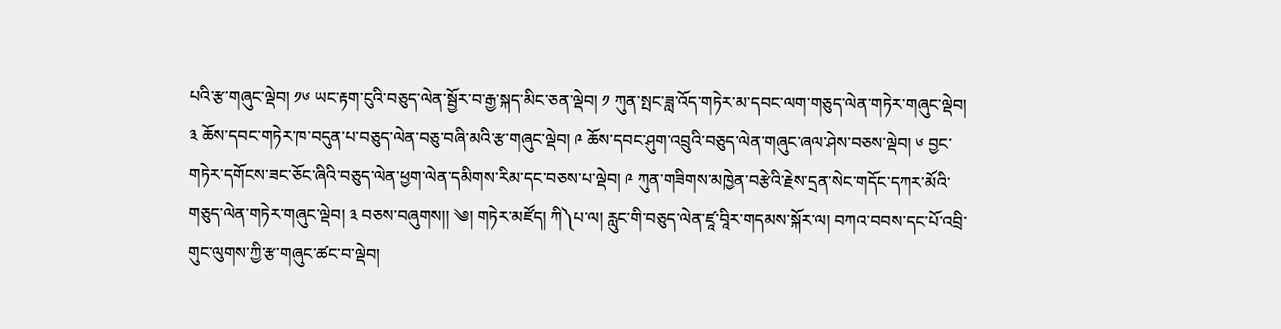པའི་རྩ་གཞུང་ལྡེབ། ༡༦ ཡང་རྟག་ངུའི་བཅུད་ལེན་སྦྱོར་བ་རྒྱ་སྐད་མིང་ཅན་ལྡེབ། ༡ ཀུན་སྤང་ཟླ་འོད་གཏེར་མ་དབང་ལག་གཅུད་ལེན་གཏེར་གཞུང་ལྡེབ། ༣ ཆོས་དབང་གཏེར་ཁ་བདུན་པ་བཅུད་ལེན་བཅུ་བཞི་མའི་རྩ་གཞུང་ལྡེབ། ༩ ཆོས་དབང་ཤུག་འབྲུའི་བཅུད་ལེན་གཞུང་ཞལ་ཤེས་བཅས་ལྡེབ། ༦ བྱང་གཏེར་དགོངས་ཟང་ཅོང་ཞིའི་བཅུད་ལེན་ཕྱག་ལེན་དམིགས་རིམ་དང་བཅས་པ་ལྡེབ། ༩ ཀུན་གཟིགས་མཁྱེན་བརྩེའི་རྗེས་དྲན་སེང་གདོང་དཀར་མོའི་གཅུད་ལེན་གཏེར་གཞུང་ལྡེབ། ༣ བཅས་བཞུགས།། ༄། གཏེར་མཛོད། ཀི༽པ་ལ། རླུང་གི་བཅུད་ལེན་ཛཱ་བཱིར་གདམས་སྐོར་ལ། བཀའ་བབས་དང་པོ་འབྲི་གུང་ལུགས་ཀྱི་རྩ་གཞུང་ཚང་བ་ལྡེབ།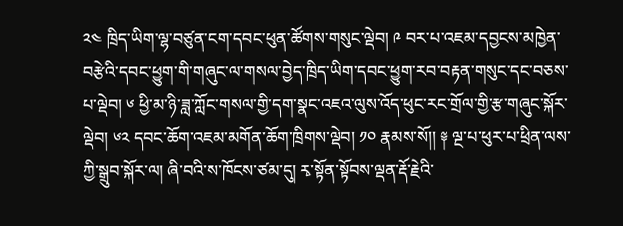༢༤ ཁྲིད་ཡིག་ལྷ་བཙུན་ངག་དབང་ཕུན་ཚོགས་གསུང་ལྡེབ། ༩ བར་པ་འཇམ་དབྱངས་མཁྱེན་བརྩེའི་དབང་ཕྱུག་གི་གཞུང་ལ་གསལ་བྱེད་ཁྲིད་ཡིག་དབང་ཕྱུག་རབ་བརྟན་གསུང་དང་བཅས་པ་ལྡེབ། ༦ ཕྱི་མ་ཉི་ཟླ་ཀློང་གསལ་གྱི་དག་སྣང་འཇའ་ལུས་འོད་ཕུང་རང་གྲོལ་གྱི་རྩ་གཞུང་སྐོར་ལྡེབ། ༦༢ དབང་ཆོག་འཇམ་མགོན་ཆོག་ཁྲིགས་ལྡེབ། ༡༠ རྣམས་སོ།། ༈ ལྔ་པ་ཕུར་པ་ཕྲིན་ལས་ཀྱི་སྒྲུབ་སྐོར་ལ། ཞི་བའི་ས་ཁོངས་ཙམ་དུ། རྭ་སྟོན་སྟོབས་ལྡན་རྡོ་རྗེའི་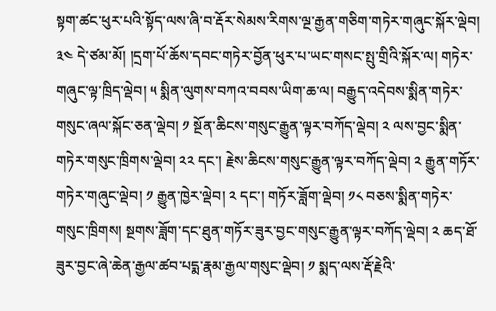སྟག་ཚང་ཕུར་པའི་སྟོད་ལས་ཞི་བ་རྡོར་སེམས་རིགས་ལྔ་རྒྱན་གཅིག་གཏེར་གཞུང་སྐོར་ལྡེབ། ༣༤ དེ་ཙམ་མོ། །དྲག་པོ་ཆོས་དབང་གཏེར་བྱོན་ཕུར་པ་ཡང་གསང་སྤུ་གྲིའི་སྐོར་ལ། གཏེར་གཞུང་ལྟ་ཁྲིད་ལྡེབ། ༥ སྨིན་ལུགས་བཀའ་བབས་ཡིག་ཆ་ལ། བརྒྱུད་འདེབས་སྨིན་གཏེར་གསུང་ཞལ་སྐོང་ཅན་ལྡེབ། ༡ སྔོན་ཆིངས་གསུང་རྒྱུན་ལྟར་བཀོད་ལྡེབ། ༢ ལས་བྱང་སྨིན་གཏེར་གསུང་ཁྲིགས་ལྡེབ། ༢༢ དང་། རྗེས་ཆིངས་གསུང་རྒྱུན་ལྟར་བཀོད་ལྡེབ། ༢ རྒྱུན་གཏོར་གཏེར་གཞུང་ལྡེབ། ༡ རྒྱུན་ཁྱེར་ལྡེབ། ༢ དང་། གཏོར་ཟློག་ལྡེབ། ༡༨ བཅས་སྨིན་གཏེར་གསུང་ཁྲིགས། སྔགས་ཟློག་དང་ཐུན་གཏོར་ཟུར་བྱང་གསུང་རྒྱུན་ལྟར་བཀོད་ལྡེབ། ༢ ཆད་ཐོ་ཟུར་བྱང་ཞེ་ཆེན་རྒྱལ་ཚབ་པདྨ་རྣམ་རྒྱལ་གསུང་ལྡེབ། ༡ སྨད་ལས་རྡོ་རྗེའི་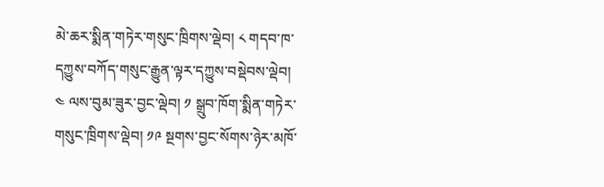མེ་ཆར་སྨིན་གཏེར་གསུང་ཁྲིགས་ལྡེབ། ༨ གདབ་ཁ་དཀྱུས་བཀོད་གསུང་རྒྱུན་ལྟར་དཀྱུས་བསྡེབས་ལྡེབ། ༤ ལས་བུམ་ཟུར་བྱང་ལྡེབ། ༡ སྒྲུབ་ཁོག་སྨིན་གཏེར་གསུང་ཁྲིགས་ལྡེབ། ༡༩ སྔགས་བྱང་སོགས་ཉེར་མཁོ་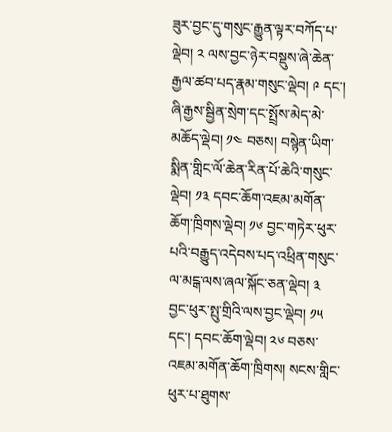ཟུར་བྱང་དུ་གསུང་རྒྱུན་ལྟར་བཀོད་པ་ལྡེབ། ༢ ལས་བྱང་ཉེར་བསྡུས་ཞེ་ཆེན་རྒྱལ་ཚབ་པད་རྣམ་གསུང་ལྡེབ། ༩ དང་། ཞི་རྒྱས་སྦྱིན་སྲེག་དང་སྤྲོས་མེད་མེ་མཆོད་ལྡེབ། ༡༤ བཅས། བསྙེན་ཡིག་སྨིན་གླིང་ལོ་ཆེན་རིན་པོ་ཆེའི་གསུང་ལྡེབ། ༡༣ དབང་ཆོག་འཇམ་མགོན་ཆོག་ཁྲིགས་ལྡེབ། ༡༦ བྱང་གཏེར་ཕུར་པའི་བརྒྱུད་འདེབས་པད་འཕྲིན་གསུང་ལ་མངྒ་ལས་ཞལ་སྐོང་ཅན་ལྡེབ། ༣ བྱང་ཕུར་སྤུ་གྲིའི་ལས་བྱང་ལྡེབ། ༡༥ དང་། དབང་ཆོག་ལྡེབ། ༢༦ བཅས་འཇམ་མགོན་ཆོག་ཁྲིགས། སངས་གླིང་ཕུར་པ་ཐུགས་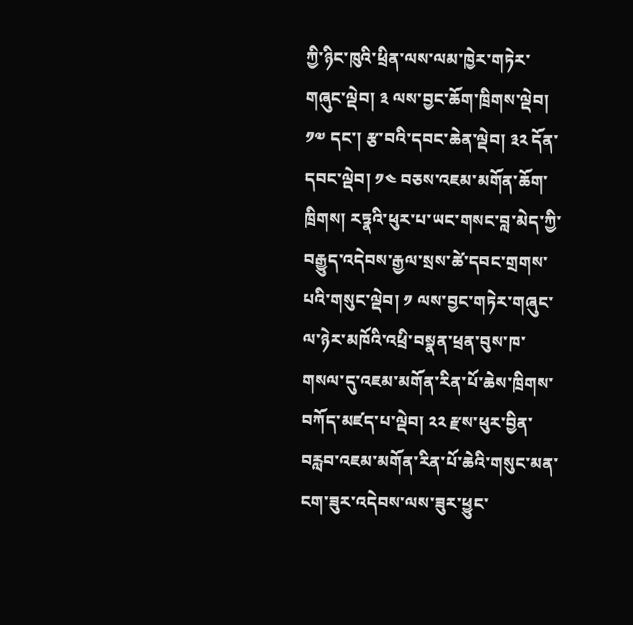ཀྱི་ཉིང་ཁུའི་ཕྲིན་ལས་ལམ་ཁྱེར་གཏེར་གཞུང་ལྡེབ། ༣ ལས་བྱང་ཆོག་ཁྲིགས་ལྡེབ། ༡༧ དང་། རྩ་བའི་དབང་ཆེན་ལྡེབ། ༣༢ དོན་དབང་ལྡེབ། ༡༤ བཅས་འཇམ་མགོན་ཆོག་ཁྲིགས། རཏྣའི་ཕུར་པ་ཡང་གསང་བླ་མེད་ཀྱི་བརྒྱུད་འདེབས་རྒྱལ་སྲས་ཚེ་དབང་གྲགས་པའི་གསུང་ལྡེབ། ༡ ལས་བྱང་གཏེར་གཞུང་ལ་ཉེར་མཁོའི་འཕྲི་བསྣན་ཕྲན་བུས་ཁ་གསལ་དུ་འཇམ་མགོན་རིན་པོ་ཆེས་ཁྲིགས་བཀོད་མཛད་པ་ལྡེབ། ༢༢ རྫས་ཕུར་བྱིན་བརླབ་འཇམ་མགོན་རིན་པོ་ཆེའི་གསུང་མན་ངག་ཟུར་འདེབས་ལས་ཟུར་ཕྱུང་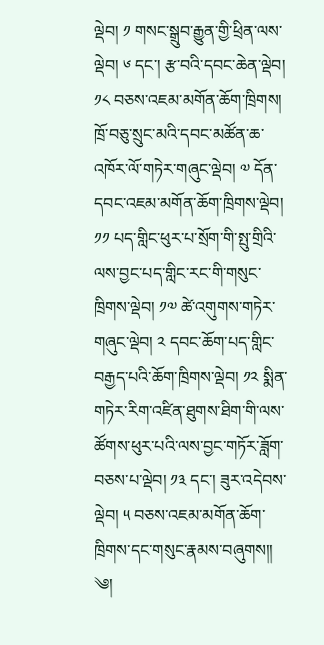ལྡེབ། ༡ གསང་སྒྲུབ་རྒྱུན་གྱི་ཕྲིན་ལས་ལྡེབ། ༦ དང་། རྩ་བའི་དབང་ཆེན་ལྡེབ། ༡༨ བཅས་འཇམ་མགོན་ཆོག་ཁྲིགས། ཁྲོ་བཅུ་སྲུང་མའི་དབང་མཚོན་ཆ་འཁོར་ལོ་གཏེར་གཞུང་ལྡེབ། ༧ དོན་དབང་འཇམ་མགོན་ཆོག་ཁྲིགས་ལྡེབ། ༡༡ པད་གླིང་ཕུར་པ་སྲོག་གི་སྤུ་གྲིའི་ལས་བྱང་པད་གླིང་རང་གི་གསུང་ཁྲིགས་ལྡེབ། ༡༧ ཚེ་འགུགས་གཏེར་གཞུང་ལྡེབ། ༢ དབང་ཆོག་པད་གླིང་བརྒྱད་པའི་ཆོག་ཁྲིགས་ལྡེབ། ༡༢ སྨིན་གཏེར་རིག་འཛིན་ཐུགས་ཐིག་གི་ལས་ཚོགས་ཕུར་པའི་ལས་བྱང་གཏོར་ཟློག་བཅས་པ་ལྡེབ། ༡༣ དང་། ཟུར་འདེབས་ལྡེབ། ༥ བཅས་འཇམ་མགོན་ཆོག་ཁྲིགས་དང་གསུང་རྣམས་བཞུགས།། ༄།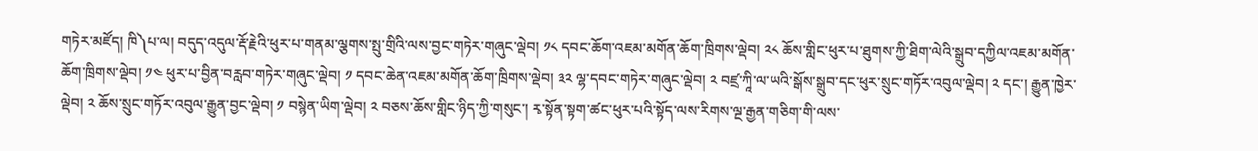གཏེར་མཛོད། ཁི༽པ་ལ། བདུད་འདུལ་རྡོ་རྗེའི་ཕུར་པ་གནམ་ལྕགས་སྤུ་གྲིའི་ལས་བྱང་གཏེར་གཞུང་ལྡེབ། ༡༨ དབང་ཆོག་འཇམ་མགོན་ཆོག་ཁྲིགས་ལྡེབ། ༢༨ ཆོས་གླིང་ཕུར་པ་ཐུགས་ཀྱི་ཐིག་ལེའི་སྒྲུབ་དཀྱིལ་འཇམ་མགོན་ཆོག་ཁྲིགས་ལྡེབ། ༡༤ ཕུར་པ་བྱིན་བརླབ་གཏེར་གཞུང་ལྡེབ། ༡ དབང་ཆེན་འཇམ་མགོན་ཆོག་ཁྲིགས་ལྡེབ། ༣༢ ལྷ་དབང་གཏེར་གཞུང་ལྡེབ། ༢ བཛྲ་ཀཱི་ལ་ཡའི་སྒོས་སྒྲུབ་དང་ཕུར་སྲུང་གཏོར་འབུལ་ལྡེབ། ༢ དང་། རྒྱུན་ཁྱེར་ལྡེབ། ༢ ཆོས་སྲུང་གཏོར་འབུལ་རྒྱུན་བྱང་ལྡེབ། ༡ བསྙེན་ཡིག་ལྡེབ། ༢ བཅས་ཆོས་གླིང་ཉིད་ཀྱི་གསུང་། རྭ་སྟོན་སྟག་ཚང་ཕུར་པའི་སྟོད་ལས་རིགས་ལྔ་རྒྱན་གཅིག་གི་ལས་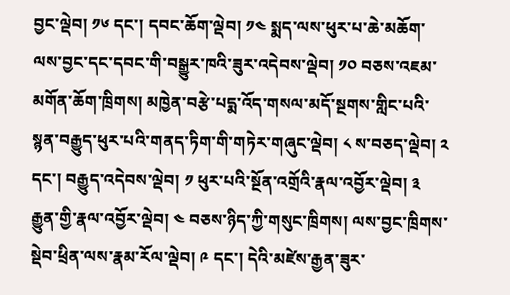བྱང་ལྡེབ། ༡༦ དང་། དབང་ཆོག་ལྡེབ། ༡༤ སྨད་ལས་ཕུར་པ་ཆེ་མཆོག་ལས་བྱང་དང་དབང་གི་བསྒྱུར་ཁའི་ཟུར་འདེབས་ལྡེབ། ༡༠ བཅས་འཇམ་མགོན་ཆོག་ཁྲིགས། མཁྱེན་བརྩེ་པདྨ་འོད་གསལ་མདོ་སྔགས་གླིང་པའི་སྙན་བརྒྱུད་ཕུར་པའི་གནད་ཏིག་གི་གཏེར་གཞུང་ལྡེབ། ༨ ས་བཅད་ལྡེབ། ༢ དང་། བརྒྱུད་འདེབས་ལྡེབ། ༡ ཕུར་པའི་སྔོན་འགྲོའི་རྣལ་འབྱོར་ལྡེབ། ༣ རྒྱུན་གྱི་རྣལ་འབྱོར་ལྡེབ། ༤ བཅས་ཉིད་ཀྱི་གསུང་ཁྲིགས། ལས་བྱང་ཁྲིགས་སྡེབ་ཕྲིན་ལས་རྣམ་རོལ་ལྡེབ། ༩ དང་། དེའི་མཛེས་རྒྱན་ཟུར་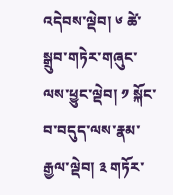འདེབས་ལྡེབ། ༦ ཚེ་སྒྲུབ་གཏེར་གཞུང་ལས་ཕྱུང་ལྡེབ། ༡ སྐོང་བ་བདུད་ལས་རྣམ་རྒྱལ་ལྡེབ། ༣ གཏོར་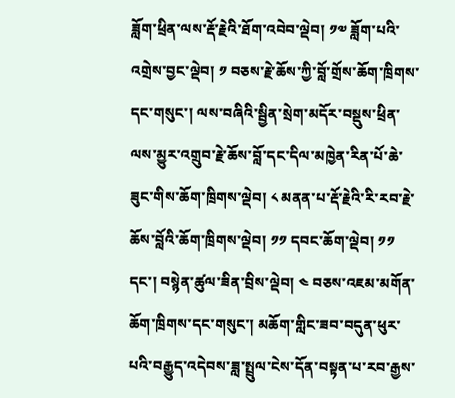ཟློག་ཕྲིན་ལས་རྡོ་རྗེའི་ཐོག་འབེབ་ལྡེབ། ༡༧ ཟློག་པའི་འགྲེས་བྱང་ལྡེབ། ༡ བཅས་རྗེ་ཆོས་ཀྱི་བློ་གྲོས་ཆོག་ཁྲིགས་དང་གསུང་། ལས་བཞིའི་སྦྱིན་སྲེག་མདོར་བསྡུས་ཕྲིན་ལས་མྱུར་འགྲུབ་རྗེ་ཆོས་བློ་དང་དིལ་མཁྱེན་རིན་པོ་ཆེ་ཟུང་གིས་ཆོག་ཁྲིགས་ལྡེབ། ༨ མནན་པ་རྡོ་རྗེའི་རི་རབ་རྗེ་ཆོས་བློའི་ཆོག་ཁྲིགས་ལྡེབ། ༡༡ དབང་ཆོག་ལྡེབ། ༡༡ དང་། བསྙེན་ཚུལ་ཟིན་བྲིས་ལྡེབ། ༤ བཅས་འཇམ་མགོན་ཆོག་ཁྲིགས་དང་གསུང་། མཆོག་གླིང་ཟབ་བདུན་ཕུར་པའི་བརྒྱུད་འདེབས་ཟླ་སྤྲུལ་ངེས་དོན་བསྟན་པ་རབ་རྒྱས་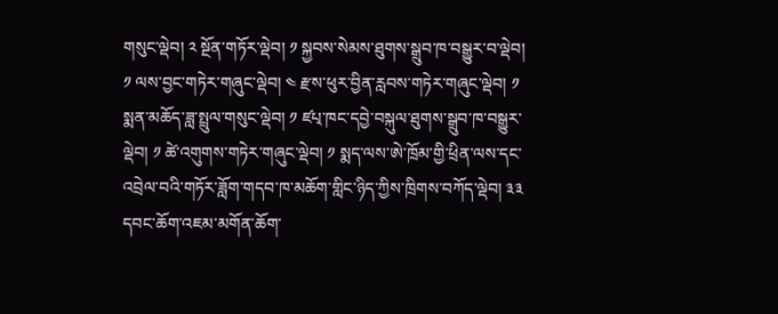གསུང་ལྡེབ། ༢ སྔོན་གཏོར་ལྡེབ། ༡ སྐྱབས་སེམས་ཐུགས་སྒྲུབ་ཁ་བསྒྱུར་བ་ལྡེབ། ༡ ལས་བྱང་གཏེར་གཞུང་ལྡེབ། ༤ རྫས་ཕུར་བྱིན་རླབས་གཏེར་གཞུང་ལྡེབ། ༡ སྨན་མཆོད་ཟླ་སྤྲུལ་གསུང་ལྡེབ། ༡ ཛཔ྄་ཁང་དབྱེ་བསྐུལ་ཐུགས་སྒྲུབ་ཁ་བསྒྱུར་ལྡེབ། ༡ ཚེ་འགུགས་གཏེར་གཞུང་ལྡེབ། ༡ སྨད་ལས་ཨེ་ཁྲོམ་གྱི་ཕྲིན་ལས་དང་འབྲེལ་བའི་གཏོར་ཟློག་གདབ་ཁ་མཆོག་གླིང་ཉིད་ཀྱིས་ཁྲིགས་བཀོད་ལྡེབ། ༣༣ དབང་ཆོག་འཇམ་མགོན་ཆོག་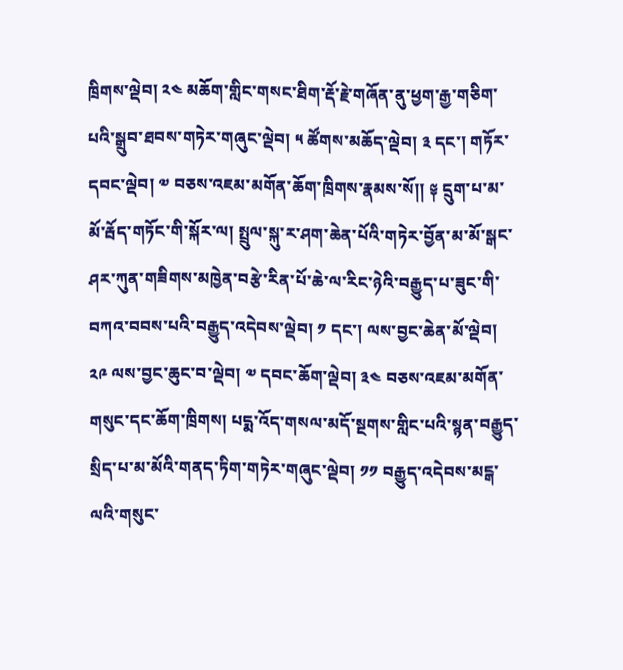ཁྲིགས་ལྡེབ། ༢༤ མཆོག་གླིང་གསང་ཐིག་རྡོ་རྗེ་གཞོན་ནུ་ཕྱག་རྒྱ་གཅིག་པའི་སྒྲུབ་ཐབས་གཏེར་གཞུང་ལྡེབ། ༥ ཚོགས་མཆོད་ལྡེབ། ༣ དང་། གཏོར་དབང་ལྡེབ། ༧ བཅས་འཇམ་མགོན་ཆོག་ཁྲིགས་རྣམས་སོ།། ༈ དྲུག་པ་མ་མོ་རྦོད་གཏོང་གི་སྐོར་ལ། སྤྲུལ་སྐུ་ར་ཤག་ཆེན་པོའི་གཏེར་བྱོན་མ་མོ་སྒང་ཤར་ཀུན་གཟིགས་མཁྱེན་བརྩེ་རིན་པོ་ཆེ་ལ་རིང་ཉེའི་བརྒྱུད་པ་ཟུང་གི་བཀའ་བབས་པའི་བརྒྱུད་འདེབས་ལྡེབ། ༡ དང་། ལས་བྱང་ཆེན་མོ་ལྡེབ། ༢༩ ལས་བྱང་ཆུང་བ་ལྡེབ། ༧ དབང་ཆོག་ལྡེབ། ༣༤ བཅས་འཇམ་མགོན་གསུང་དང་ཆོག་ཁྲིགས། པདྨ་འོད་གསལ་མདོ་སྔགས་གླིང་པའི་སྙན་བརྒྱུད་སྲིད་པ་མ་མོའི་གནད་ཏིག་གཏེར་གཞུང་ལྡེབ། ༡༡ བརྒྱུད་འདེབས་མངྒ་ལའི་གསུང་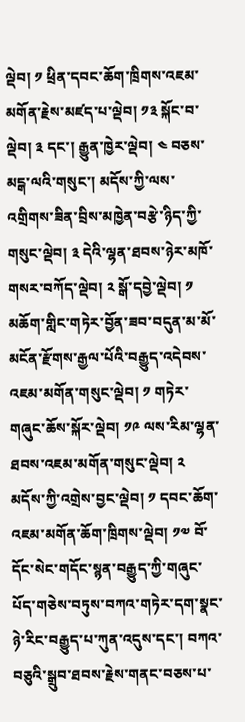ལྡེབ། ༡ ཕྲིན་དབང་ཆོག་ཁྲིགས་འཇམ་མགོན་རྗེས་མཛད་པ་ལྡེབ། ༡༣ སྐོང་བ་ལྡེབ། ༣ དང་། རྒྱུན་ཁྱེར་ལྡེབ། ༤ བཅས་མངྒ་ལའི་གསུང་། མདོས་ཀྱི་ལས་འགྲིགས་ཟིན་བྲིས་མཁྱེན་བརྩེ་ཉིད་ཀྱི་གསུང་ལྡེབ། ༣ དེའི་ལྷན་ཐབས་ཉེར་མཁོ་གསར་བཀོད་ལྡེབ། ༢ སྒོ་དབྱེ་ལྡེབ། ༡ མཆོག་གླིང་གཏེར་བྱོན་ཟབ་བདུན་མ་མོ་མངོན་རྫོགས་རྒྱལ་པོའི་བརྒྱུད་འདེབས་འཇམ་མགོན་གསུང་ལྡེབ། ༡ གཏེར་གཞུང་ཆོས་སྐོར་ལྡེབ། ༡༩ ལས་རིམ་ལྷན་ཐབས་འཇམ་མགོན་གསུང་ལྡེབ། ༢ མདོས་ཀྱི་འགྲེས་བྱང་ལྡེབ། ༡ དབང་ཆོག་འཇམ་མགོན་ཆོག་ཁྲིགས་ལྡེབ། ༡༧ བོ་དོང་སེང་གདོང་སྙན་བརྒྱུད་ཀྱི་གཞུང་པོད་གཅེས་བཏུས་བཀའ་གཏེར་དག་སྣང་ཉེ་རིང་བརྒྱུད་པ་ཀུན་འདུས་དང་། བཀའ་བཅུའི་སྒྲུབ་ཐབས་རྗེས་གནང་བཅས་པ་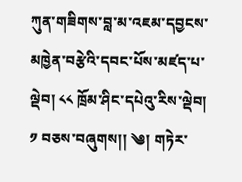ཀུན་གཟིགས་བླ་མ་འཇམ་དབྱངས་མཁྱེན་བརྩེའི་དབང་པོས་མཛད་པ་ལྡེབ། ༨༨ ཁྲོམ་ཤིང་དཔེའུ་རིས་ལྡེབ། ༡ བཅས་བཞུགས།། ༄། གཏེར་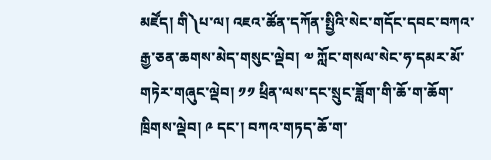མཛོད། གི༽པ་ལ། འཇའ་ཚོན་དཀོན་སྤྱིའི་སེང་གདོང་དབང་བཀའ་རྒྱ་ཅན་ཆགས་མེད་གསུང་ལྡེབ། ༧ ཀློང་གསལ་སེང་ཧ་དམར་མོ་གཏེར་གཞུང་ལྡེབ། ༡༡ ཕྲིན་ལས་དང་སྲུང་ཟློག་གི་ཆོ་ག་ཆོག་ཁྲིགས་ལྡེབ། ༩ དང་། བཀའ་གཏད་ཆོ་ག་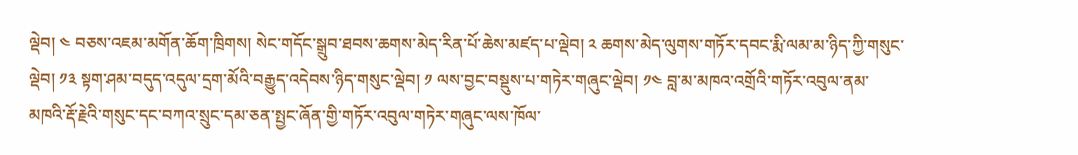ལྡེབ། ༤ བཅས་འཇམ་མགོན་ཆོག་ཁྲིགས། སེང་གདོང་སྒྲུབ་ཐབས་ཆགས་མེད་རིན་པོ་ཆེས་མཛད་པ་ལྡེབ། ༢ ཆགས་མེད་ལུགས་གཏོར་དབང་རྨི་ལམ་མ་ཉིད་ཀྱི་གསུང་ལྡེབ། ༡༣ སྟག་ཤམ་བདུད་འདུལ་དྲག་མོའི་བརྒྱུད་འདེབས་ཉིད་གསུང་ལྡེབ། ༡ ལས་བྱང་བསྡུས་པ་གཏེར་གཞུང་ལྡེབ། ༡༤ བླ་མ་མཁའ་འགྲོའི་གཏོར་འབུལ་ནམ་མཁའི་རྡོ་རྗེའི་གསུང་དང་བཀའ་སྲུང་དམ་ཅན་སྤྱང་ཞོན་གྱི་གཏོར་འབུལ་གཏེར་གཞུང་ལས་ཁོལ་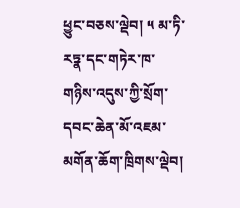ཕྱུང་བཅས་ལྡེབ། ༥ མ་ཏི་རཏྣ་དང་གཏེར་ཁ་གཉིས་འདུས་ཀྱི་སྲོག་དབང་ཆེན་མོ་འཇམ་མགོན་ཆོག་ཁྲིགས་ལྡེབ།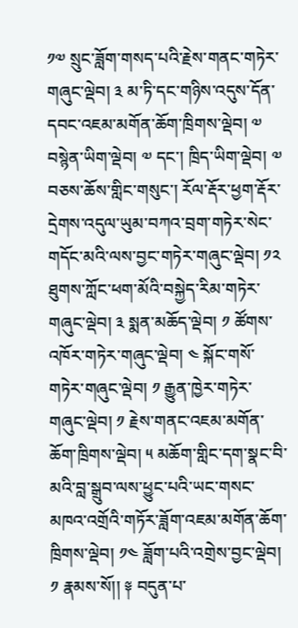༡༧ སྲུང་ཟློག་གསད་པའི་རྗེས་གནང་གཏེར་གཞུང་ལྡེབ། ༣ མ་ཏི་དང་གཉིས་འདུས་དོན་དབང་འཇམ་མགོན་ཆོག་ཁྲིགས་ལྡེབ། ༧ བསྙེན་ཡིག་ལྡེབ། ༧ དང་། ཁྲིད་ཡིག་ལྡེབ། ༧ བཅས་ཆོས་གླིང་གསུང་། རོལ་རྡོར་ཕྱག་རྡོར་དྲེགས་འདུལ་ཡུམ་བཀའ་བྲག་གཏེར་སེང་གདོང་མའི་ལས་བྱང་གཏེར་གཞུང་ལྡེབ། ༡༢ ཐུགས་ཀློང་ཕག་མོའི་བསྐྱེད་རིམ་གཏེར་གཞུང་ལྡེབ། ༣ སྨན་མཆོད་ལྡེབ། ༡ ཚོགས་འཁོར་གཏེར་གཞུང་ལྡེབ། ༤ སྐོང་གསོ་གཏེར་གཞུང་ལྡེབ། ༡ རྒྱུན་ཁྱེར་གཏེར་གཞུང་ལྡེབ། ༡ རྗེས་གནང་འཇམ་མགོན་ཆོག་ཁྲིགས་ལྡེབ། ༥ མཆོག་གླིང་དག་སྣང་བི་མའི་བླ་སྒྲུབ་ལས་ཕྱུང་པའི་ཡང་གསང་མཁའ་འགྲོའི་གཏོར་ཟློག་འཇམ་མགོན་ཆོག་ཁྲིགས་ལྡེབ། ༡༤ ཟློག་པའི་འགྲེས་བྱང་ལྡེབ། ༡ རྣམས་སོ།། ༈ བདུན་པ་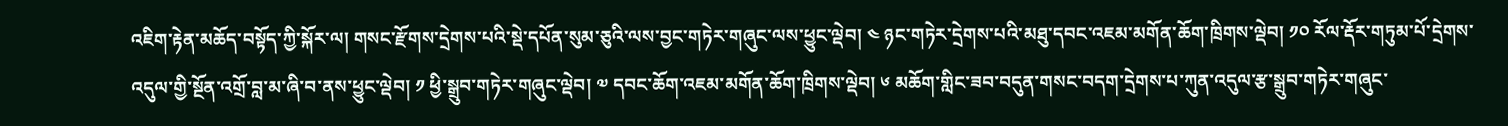འཇིག་རྟེན་མཆོད་བསྟོད་ཀྱི་སྐོར་ལ། གསང་རྫོགས་དྲེགས་པའི་སྡེ་དཔོན་སུམ་ཅུའི་ལས་བྱང་གཏེར་གཞུང་ལས་ཕྱུང་ལྡེབ། ༤ ཉང་གཏེར་དྲེགས་པའི་མཐུ་དབང་འཇམ་མགོན་ཆོག་ཁྲིགས་ལྡེབ། ༡༠ རོལ་རྡོར་གཏུམ་པོ་དྲེགས་འདུལ་གྱི་སྔོན་འགྲོ་བླ་མ་ཞི་བ་ནས་ཕྱུང་ལྡེབ། ༡ ཕྱི་སྒྲུབ་གཏེར་གཞུང་ལྡེབ། ༧ དབང་ཆོག་འཇམ་མགོན་ཆོག་ཁྲིགས་ལྡེབ། ༦ མཆོག་གླིང་ཟབ་བདུན་གསང་བདག་དྲེགས་པ་ཀུན་འདུལ་རྩ་སྒྲུབ་གཏེར་གཞུང་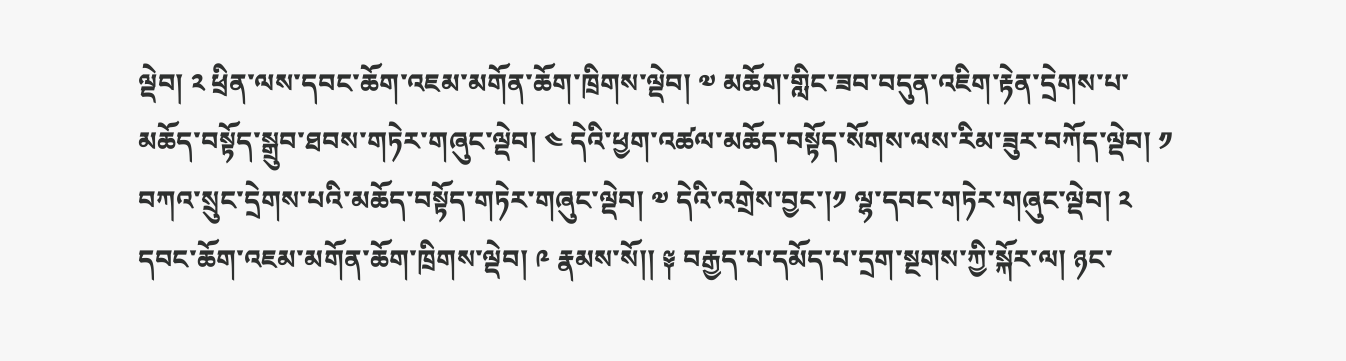ལྡེབ། ༢ ཕྲིན་ལས་དབང་ཆོག་འཇམ་མགོན་ཆོག་ཁྲིགས་ལྡེབ། ༧ མཆོག་གླིང་ཟབ་བདུན་འཇིག་རྟེན་དྲེགས་པ་མཆོད་བསྟོད་སྒྲུབ་ཐབས་གཏེར་གཞུང་ལྡེབ། ༤ དེའི་ཕྱག་འཚལ་མཆོད་བསྟོད་སོགས་ལས་རིམ་ཟུར་བཀོད་ལྡེབ། ༡ བཀའ་སྲུང་དྲེགས་པའི་མཆོད་བསྟོད་གཏེར་གཞུང་ལྡེབ། ༧ དེའི་འགྲེས་བྱང་།༡ ལྷ་དབང་གཏེར་གཞུང་ལྡེབ། ༢ དབང་ཆོག་འཇམ་མགོན་ཆོག་ཁྲིགས་ལྡེབ། ༩ རྣམས་སོ།། ༈ བརྒྱད་པ་དམོད་པ་དྲག་སྔགས་ཀྱི་སྐོར་ལ། ཉང་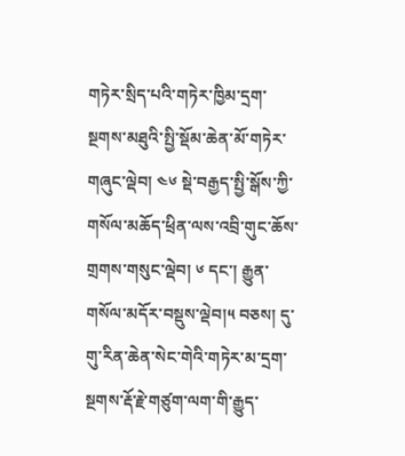གཏེར་སྲིད་པའི་གཏེར་ཁྱིམ་དྲག་སྔགས་མཐུའི་སྤྱི་སྡོམ་ཆེན་མོ་གཏེར་གཞུང་ལྡེབ། ༤༦ སྡེ་བརྒྱད་སྤྱི་སྒོས་ཀྱི་གསོལ་མཆོད་ཕྲིན་ལས་འབྲི་གུང་ཆོས་གྲགས་གསུང་ལྡེབ། ༦ དང་། རྒྱུན་གསོལ་མདོར་བསྡུས་ལྡེབ།༥ བཅས། དུ་གུ་རིན་ཆེན་སེང་གེའི་གཏེར་མ་དྲག་སྔགས་རྡོ་རྗེ་གཙུག་ལག་གི་རྒྱུད་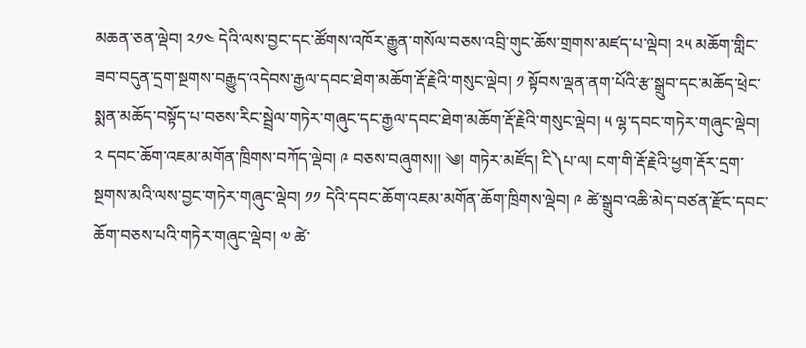མཆན་ཅན་ལྡེབ། ༢༡༤ དེའི་ལས་བྱང་དང་ཚོགས་འཁོར་རྒྱུན་གསོལ་བཅས་འབྲི་གུང་ཆོས་གྲགས་མཛད་པ་ལྡེབ། ༢༥ མཆོག་གླིང་ཟབ་བདུན་དྲག་སྔགས་བརྒྱུད་འདེབས་རྒྱལ་དབང་ཐེག་མཆོག་རྡོ་རྗེའི་གསུང་ལྡེབ། ༡ སྟོབས་ལྡན་ནག་པོའི་རྩ་སྒྲུབ་དང་མཆོད་ཕྲེང་སྨན་མཆོད་བསྟོད་པ་བཅས་རིང་སྦྲེལ་གཏེར་གཞུང་དང་རྒྱལ་དབང་ཐེག་མཆོག་རྡོ་རྗེའི་གསུང་ལྡེབ། ༥ ལྷ་དབང་གཏེར་གཞུང་ལྡེབ། ༢ དབང་ཆོག་འཇམ་མགོན་ཁྲིགས་བཀོད་ལྡེབ། ༩ བཅས་བཞུགས།། ༄། གཏེར་མཛོད། ངི༽པ་ལ། ངག་གི་རྡོ་རྗེའི་ཕྱག་རྡོར་དྲག་སྔགས་མའི་ལས་བྱང་གཏེར་གཞུང་ལྡེབ། ༡༡ དེའི་དབང་ཆོག་འཇམ་མགོན་ཆོག་ཁྲིགས་ལྡེབ། ༩ ཚེ་སྒྲུབ་འཆི་མེད་བཙན་རྫོང་དབང་ཆོག་བཅས་པའི་གཏེར་གཞུང་ལྡེབ། ༧ ཚེ་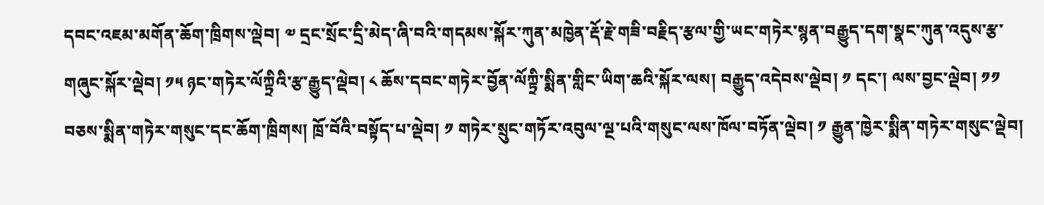དབང་འཇམ་མགོན་ཆོག་ཁྲིགས་ལྡེབ། ༧ དྲང་སྲོང་དྲི་མེད་ཞི་བའི་གདམས་སྐོར་ཀུན་མཁྱེན་རྡོ་རྗེ་གཟི་བརྗིད་རྩལ་གྱི་ཡང་གཏེར་སྙན་བརྒྱུད་དག་སྣང་ཀུན་འདུས་རྩ་གཞུང་སྐོར་ལྡེབ། ༡༥ ཉང་གཏེར་ལོཀྟྲིའི་རྩ་རྒྱུད་ལྡེབ། ༨ ཆོས་དབང་གཏེར་བྱོན་ལོཀྟྲི་སྨིན་གླིང་ཡིག་ཆའི་སྐོར་ལས། བརྒྱུད་འདེབས་ལྡེབ། ༡ དང་། ལས་བྱང་ལྡེབ། ༡༡ བཅས་སྨིན་གཏེར་གསུང་དང་ཆོག་ཁྲིགས། ཁྲོ་བོའི་བསྟོད་པ་ལྡེབ། ༡ གཏེར་སྲུང་གཏོར་འབུལ་ལྔ་པའི་གསུང་ལས་ཁོལ་བཏོན་ལྡེབ། ༡ རྒྱུན་ཁྱེར་སྨིན་གཏེར་གསུང་ལྡེབ།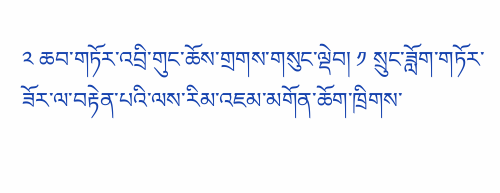༢ ཆབ་གཏོར་འབྲི་གུང་ཆོས་གྲགས་གསུང་ལྡེབ། ༡ སྲུང་ཟློག་གཏོར་ཟོར་ལ་བརྟེན་པའི་ལས་རིམ་འཇམ་མགོན་ཆོག་ཁྲིགས་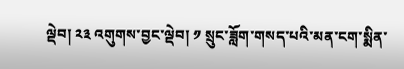ལྡེབ། ༢༣ འགུགས་བྱང་ལྡེབ། ༡ སྲུང་ཟློག་གསད་པའི་མན་ངག་སྨིན་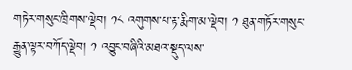གཏེར་གསུང་ཁྲིགས་ལྡེབ། ༡༨ འགུགས་པ་རྟ་རྨིག་མ་ལྡེབ། ༡ ཐུན་གཏོར་གསུང་རྒྱུན་ལྟར་བཀོད་ལྡེབ། ༡ འབྱུང་བཞིའི་མཐའ་སྡུད་ལས་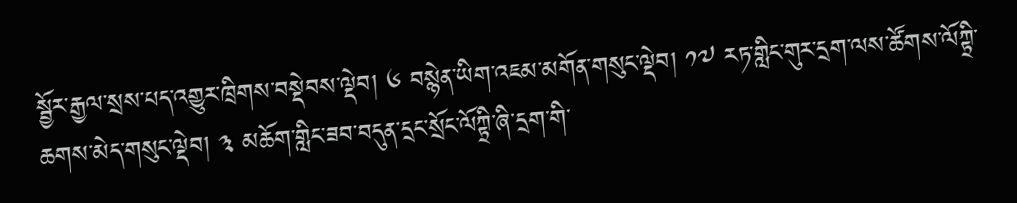སྦྱོར་རྒྱལ་སྲས་པད་འགྱུར་ཁྲིགས་བསྡེབས་ལྡེབ། ༦ བསྙེན་ཡིག་འཇམ་མགོན་གསུང་ལྡེབ། ༡༧ རཏ་གླིང་གུར་དྲག་ལས་ཚོགས་ལོཀྟྲི་ཆགས་མེད་གསུང་ལྡེབ། ༣ མཆོག་གླིང་ཟབ་བདུན་དྲང་སྲོང་ལོཀྟྲི་ཞི་དྲག་གི་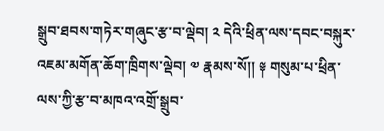སྒྲུབ་ཐབས་གཏེར་གཞུང་རྩ་བ་ལྡེབ། ༢ དེའི་ཕྲིན་ལས་དབང་བསྐུར་འཇམ་མགོན་ཆོག་ཁྲིགས་ལྡེབ། ༧ རྣམས་སོ།། ༈ གསུམ་པ་ཕྲིན་ལས་ཀྱི་རྩ་བ་མཁའ་འགྲོ་སྒྲུབ་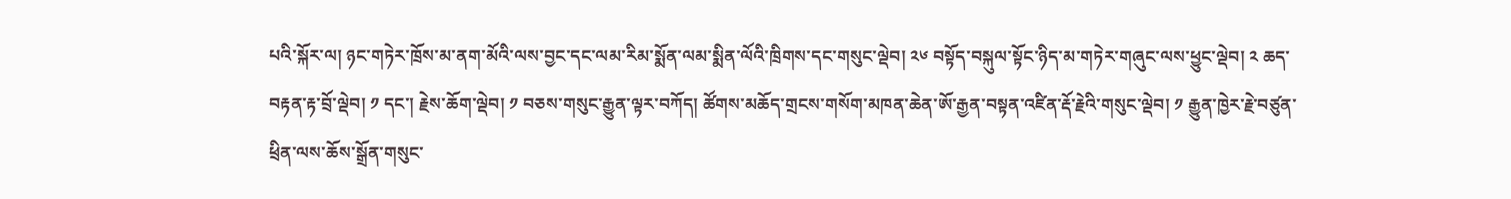པའི་སྐོར་ལ། ཉང་གཏེར་ཁྲོས་མ་ནག་མོའི་ལས་བྱང་དང་ལམ་རིམ་སྨོན་ལམ་སྨིན་ལོའི་ཁྲིགས་དང་གསུང་ལྡེབ། ༢༦ བསྟོད་བསྐུལ་སྟོང་ཉིད་མ་གཏེར་གཞུང་ལས་ཕྱུང་ལྡེབ། ༢ ཆད་བརྟན་རྟ་བྲོ་ལྡེབ། ༡ དང་། རྗེས་ཆོག་ལྡེབ། ༡ བཅས་གསུང་རྒྱུན་ལྟར་བཀོད། ཚོགས་མཆོད་གྲངས་གསོག་མཁན་ཆེན་ཨོ་རྒྱན་བསྟན་འཛིན་རྡོ་རྗེའི་གསུང་ལྡེབ། ༡ རྒྱུན་ཁྱེར་རྗེ་བཙུན་ཕྲིན་ལས་ཆོས་སྒྲོན་གསུང་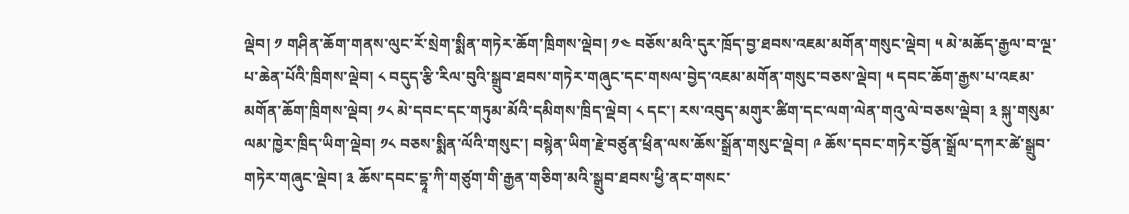ལྡེབ། ༡ གཤིན་ཆོག་གནས་ལུང་རོ་སྲེག་སྨིན་གཏེར་ཆོག་ཁྲིགས་ལྡེབ། ༡༤ བཅོས་མའི་དུར་ཁྲོད་བྱ་ཐབས་འཇམ་མགོན་གསུང་ལྡེབ། ༥ མེ་མཆོད་རྒྱལ་བ་ལྔ་པ་ཆེན་པོའི་ཁྲིགས་ལྡེབ། ༨ བདུད་རྩི་རིལ་བུའི་སྒྲུབ་ཐབས་གཏེར་གཞུང་དང་གསལ་བྱེད་འཇམ་མགོན་གསུང་བཅས་ལྡེབ། ༥ དབང་ཆོག་རྒྱས་པ་འཇམ་མགོན་ཆོག་ཁྲིགས་ལྡེབ། ༡༨ མེ་དབང་དང་གཏུམ་མོའི་དམིགས་ཁྲིད་ལྡེབ། ༨ དང་། རས་འབུད་མགུར་ཚིག་དང་ལག་ལེན་གའུ་ལེ་བཅས་ལྡེབ། ༣ སྐུ་གསུམ་ལམ་ཁྱེར་ཁྲིད་ཡིག་ལྡེབ། ༡༨ བཅས་སྨིན་ལོའི་གསུང་། བསྙེན་ཡིག་རྗེ་བཙུན་ཕྲིན་ལས་ཆོས་སྒྲོན་གསུང་ལྡེབ། ༩ ཆོས་དབང་གཏེར་བྱོན་སྒྲོལ་དཀར་ཚེ་སྒྲུབ་གཏེར་གཞུང་ལྡེབ། ༣ ཆོས་དབང་དྷཱ་ཀི་གཙུག་གི་རྒྱན་གཅིག་མའི་སྒྲུབ་ཐབས་ཕྱི་ནང་གསང་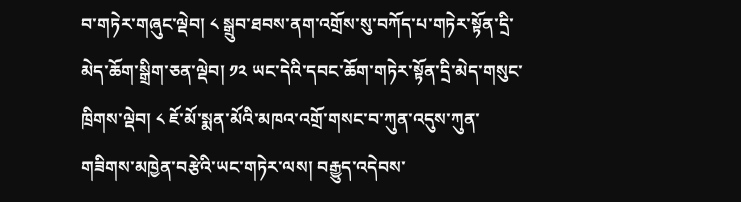བ་གཏེར་གཞུང་ལྡེབ། ༨ སྒྲུབ་ཐབས་ནག་འགྲོས་སུ་བཀོད་པ་གཏེར་སྟོན་དྲི་མེད་ཆོག་སྒྲིག་ཅན་ལྡེབ། ༡༢ ཡང་དེའི་དབང་ཆོག་གཏེར་སྟོན་དྲི་མེད་གསུང་ཁྲིགས་ལྡེབ། ༨ ཇོ་མོ་སྨན་མོའི་མཁའ་འགྲོ་གསང་བ་ཀུན་འདུས་ཀུན་གཟིགས་མཁྱེན་བརྩེའི་ཡང་གཏེར་ལས། བརྒྱུད་འདེབས་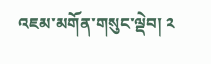འཇམ་མགོན་གསུང་ལྡེབ། ༢